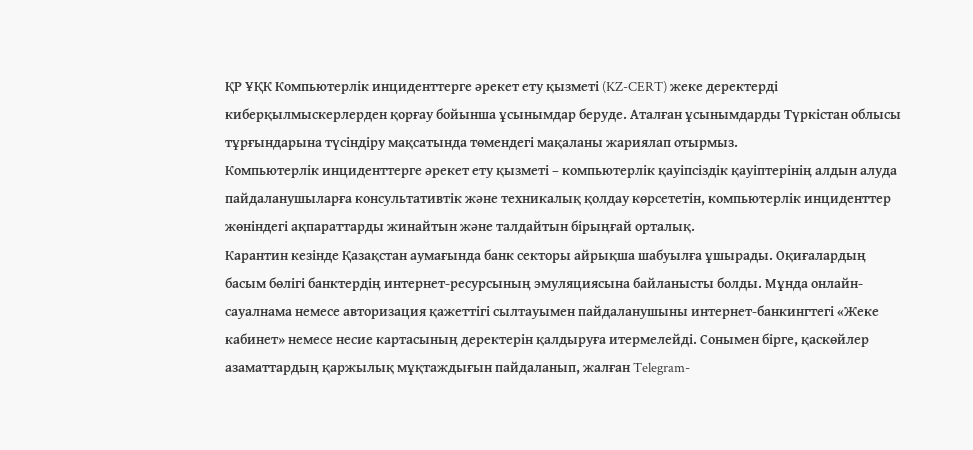ҚР ҰҚК Компьютерлік инциденттерге әрекет ету қызметі (KZ-CERT) жеке деректерді киберқылмыскерлерден қорғау бойынша ұсынымдар беруде. Аталған ұсынымдарды Түркістан облысы тұрғындарына түсіндіру мақсатында төмендегі мақаланы жариялап отырмыз.
Компьютерлік инциденттерге әрекет ету қызметі – компьютерлік қауіпсіздік қауіптерінің алдын алуда пайдаланушыларға консультативтік және техникалық қолдау көрсететін, компьютерлік инциденттер жөніндегі ақпараттарды жинайтын және талдайтын бірыңғай орталық.
Карантин кезінде Қазақстан аумағында банк секторы айрықша шабуылға ұшырады. Оқиғалардың басым бөлігі банктердің интернет-ресурсының эмуляциясына байланысты болды. Мұнда онлайн-сауалнама немесе авторизация қажеттігі сылтауымен пайдаланушыны интернет-банкингтегі «Жеке кабинет» немесе несие картасының деректерін қалдыруға итермелейді. Сонымен бірге, қаскөйлер азаматтардың қаржылық мұқтаждығын пайдаланып, жалған Telegram-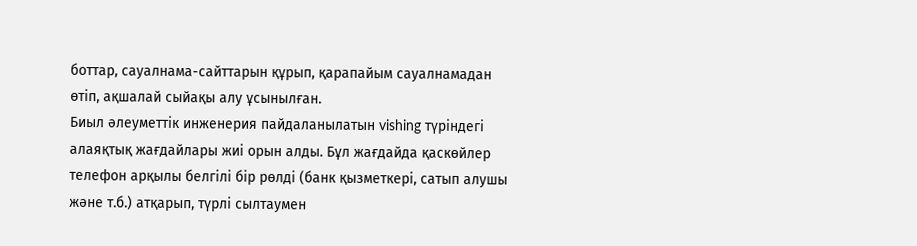боттар, сауалнама-сайттарын құрып, қарапайым сауалнамадан өтіп, ақшалай сыйақы алу ұсынылған.
Биыл әлеуметтік инженерия пайдаланылатын vishing түріндегі алаяқтық жағдайлары жиі орын алды. Бұл жағдайда қаскөйлер телефон арқылы белгілі бір рөлді (банк қызметкері, сатып алушы және т.б.) атқарып, түрлі сылтаумен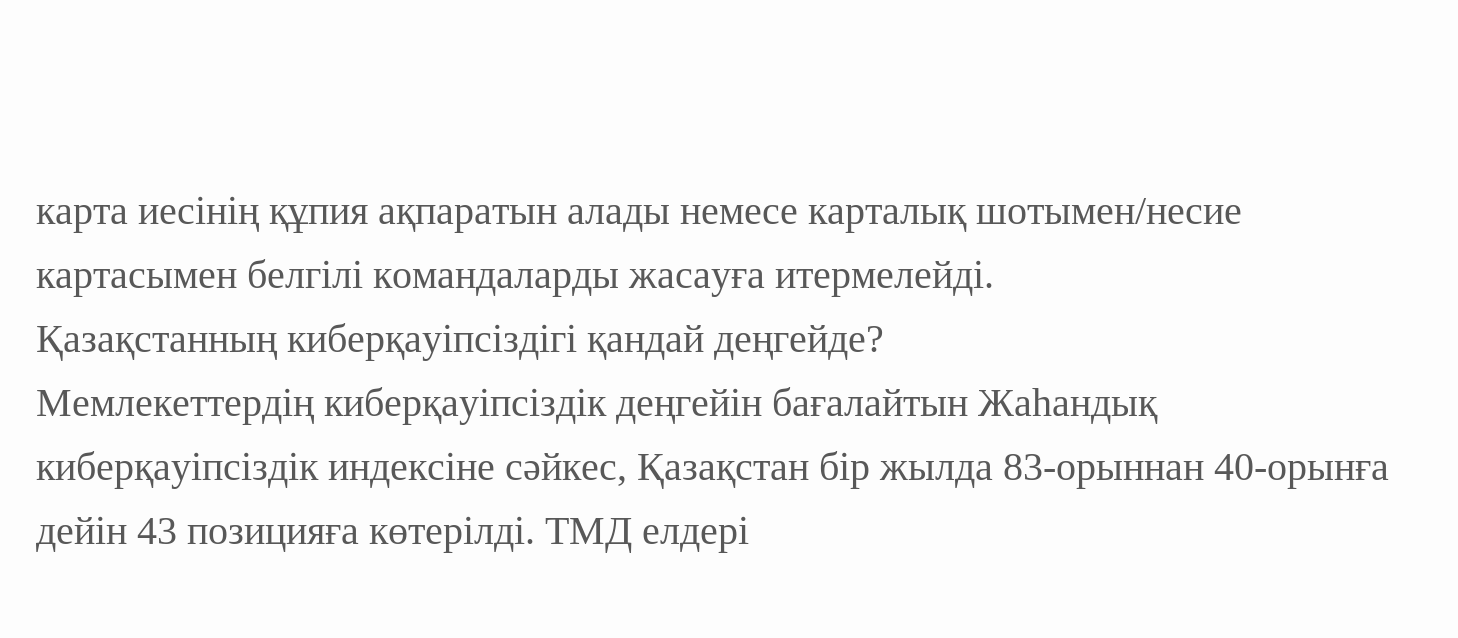карта иесінің құпия ақпаратын алады немесе карталық шотымен/несие картасымен белгілі командаларды жасауға итермелейді.
Қазақстанның киберқауіпсіздігі қандай деңгейде?
Мемлекеттердің киберқауіпсіздік деңгейін бағалайтын Жаһандық киберқауіпсіздік индексіне сәйкес, Қазақстан бір жылда 83-орыннан 40-орынға дейін 43 позицияға көтерілді. ТМД елдері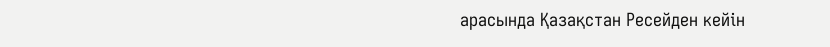арасында Қазақстан Ресейден кейін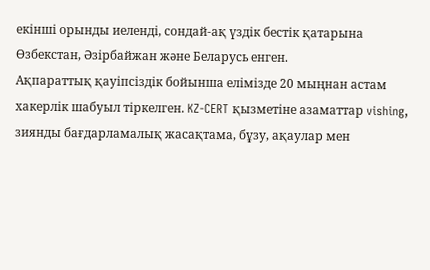екінші орынды иеленді, сондай-ақ үздік бестік қатарына Өзбекстан, Әзірбайжан және Беларусь енген.
Ақпараттық қауіпсіздік бойынша елімізде 20 мыңнан астам хакерлік шабуыл тіркелген. KZ-CERT қызметіне азаматтар vishing, зиянды бағдарламалық жасақтама, бұзу, ақаулар мен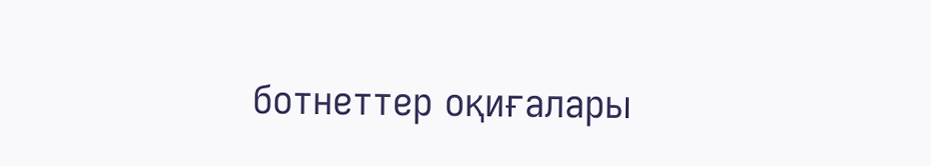ботнеттер оқиғалары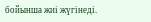бойынша жиі жүгінеді.